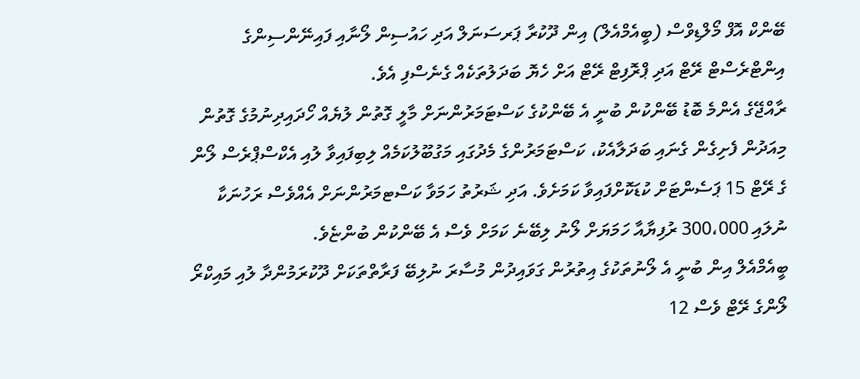ބޭންކް އޮފް މޯލްޑިވްސް (ބީއެމްއެލް) އިން ދޫކުރާ ޕަރސަނަލް އަދި ހައުސިން ލޯނާއި ފައިނޭންސިންގެ އިންޓްރެސްޓް ރޭޓް އަދި ޕްރޮފިޓް ރޭޓް އަށް ހެޔޮ ބަދަލުތަކެއް ގެނެސްފި އެވެ.
ރާއްޖޭގެ އެންމެ ބޮޑު ބޭންކުން ބުނީ އެ ބޭންކުގެ ކަސްޓަމަރުންނަށް މާލީ ގޮތުން ލުޔެއް ހޯދައިދިނުމުގެ ގޮތުން މިއަދުން ފެށިގެން ގެނައި ބަދަލާއެކު، ކަސްޓަމަރުންގެ މެދުގައި މަގުބޫލުކަމެއް ލިބިފައިވާ ލުއި އެކްސްޕްރެސް ލޯން ގެ ރޭޓް 15 ޕަސެންޓަށް ކުޑަކޮށްފައިވާ ކަމަށެވެ. އަދި ޝަރުތު ހަމަވާ ކަސްޓމަރުންނަށް އެއްވެސް ރަހުނަކާ ނުލައި 300،000 ރުފިޔާއާ ހަމަޔަށް ލޯނު ލިބޭނެ ކަމަށް ވެސް އެ ބޭންކުން ބުންޏެވެ.
ބީއެމްއެލް އިން ބުނީ އެ ލޯނުތަކުގެ އިތުރުން ގަވައިދުން މުސާރަ ނުލިބޭ ފަރާތްތަކަށް ދޫކުރަމުންދާ ލުއި މައިކްރޯ ލޯންގެ ރޭޓް ވެސް 12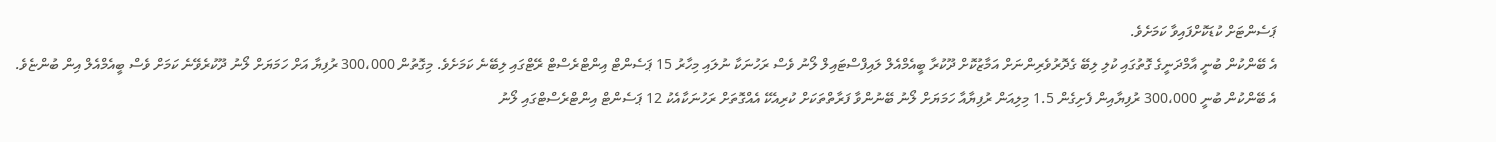ޕަސެންޓަށް ކުޑަކޮށްފައިވާ ކަމަށެވެ.
އެ ބޭންކުން ބުނީ އާމްދަނީގެ ގޮތުގައި ކުލި ލިބޭ ގެދޮރުވެރިންނަށް އަމާޒުކޮށް ދޫކުރާ ބީއެމްއެލް ލައިފްސްޓައިލް ލޯނު ވެސް ރަހުނަކާ ނުލައި މިހާރު 15 ޕަސެންޓް އިންޓްރެސްޓް ރޭޓްގައި ލިބޭނެ ކަމަށެވެ. މިގޮތުން 300،000 ރުފިޔާ އަށް ހަމަޔަށް ލޯނު ދޫކުރެވޭނެ ކަމަށް ވެސް ބީއެމްއެލް އިން ބުންޏެވެ.
އެ ބޭންކުން ބުނީ 300،000 ރުފިޔާއިން ފެށިގެން 1.5 މިލިއަން ރުފިޔާއާ ހަމަޔަށް ލޯނު ބޭނުންވާ ފަރާތްތަކަށް ކުރިއެކޭ އެއްގޮތަށް ރަހުނަކާއެކު 12 ޕަސެންޓް އިންޓްރެސްޓްގައި ލޯނު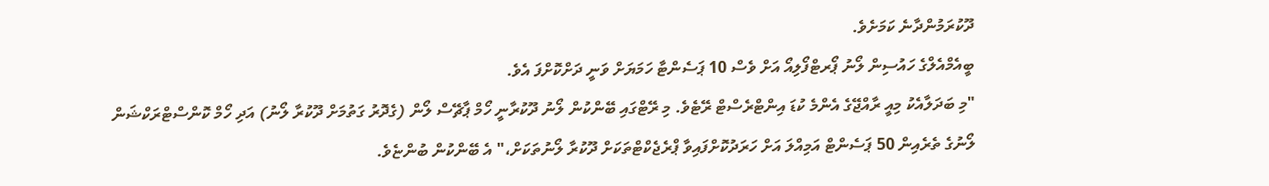ދޫކުރަމުންދާނެ ކަމަށެވެ.
ބީއެމްއެލްގެ ހައުސިން ލޯނު ޕޯރޓްފޯލިއޯ އަށް ވެސް 10 ޕަސެންޓާ ހަމަޔަށް ވަނީ ދަށްކޮށްފަ އެވެ.
"މި ބަދަލާއެކު މިއީ ރާއްޖޭގެ އެންމެ ކުޑަ އިންޓްރެސްޓް ރޭޓެވެ. މި ރޭޓްގައި ބޭންކުން ލޯނު ދޫކުރާނީ ހޯމް ޕާޗޭސް ލޯން (ގެދޮރު ގަތުމަށް ދޫކުރާ ލޯނު) އަދި ހޯމް ކޮންސްޓްރަކްޝަން ލޯނުގެ ތެރެއިން 50 ޕަސެންޓް އަމިއްލަ އަށް ހަރަދުކޮށްފައިވާ ޕްރެޖެކްޓްތަކަށް ދޫކުރާ ލޯނުތަކަށް،" އެ ބޭންކުން ބުންޏެވެ.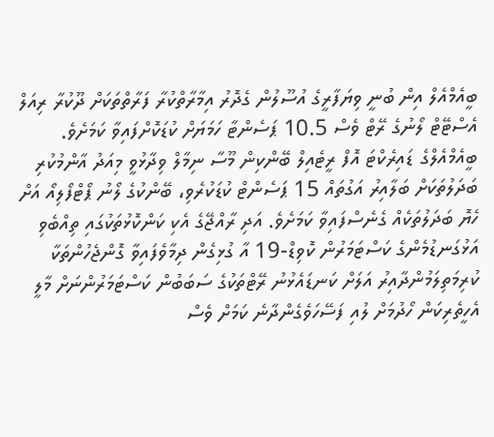ބީއެމްއެލް އިން ބުނީ ވިޔަފާރީގެ އުސޫލުން ގެދޮރު އިމާރާތްކުރާ ފަރާތްތަކަށް ދޫކުރާ ރިއަލް އެސްޓޭޓް ލޯނުގެ ރޭޓް ވެސް 10.5 ޕަސެންޓާ ހަމަޔަށް ކުޑަކޮށްފައިވާ ކަމަށެވެ.
ބީއެމްއެލްގެ ޑައިރެކްޓަ އޮފް ރީޓެއިލް ބޭންކިން މޫސާ ނިމާލް ވިދާޅުވީ މިއަދު އާންމުކުރި ބަދަލުތަކަށް ބަލާއިރު އަގުތައް 15 ޕަސެންޓް ކުޑަކުރެވި، ބޭންކުގެ ލޯނު ޕޯޓްފޯލިއޯ އަށް ހެޔޮ ބަދަލުތަކެއް ގެނެސްފައިވާ ކަމަށެވެ. އަދި ރާއްޖޭގެ އެކި ކަންކޮޅުތަކުގައި ތިއްބެވި އަޅުގަނޑުމެންގެ ކަސްޓަމަރުން ކޮވިޑް-19 އާ ގުޅިގެން ދިމާވެފައިވާ ގޮންޖެހުންތަކާ ކުރިމަތިލަމުންދާއިރު އަލަށް ކަނޑައެޅުނު ރޭޓްތަކުގެ ސަބަބުން ކަސްޓަމަރުންނަށް މާލީ އެހީތެރިކަން ހޯދުމަށް ލުއި ފަސޭހަވެގެންދާނެ ކަމަށް ވެސް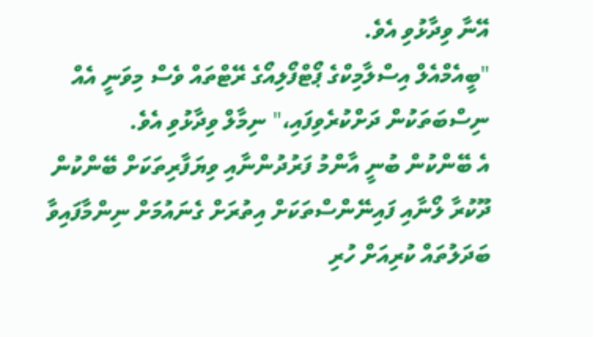އޭނާ ވިދާޅުވި އެވެ.
"ބީއެމްއެލް އިސްލާމިކްގެ ޕޯޓްފޯލިއޯގެ ރޭޓްތައް ވެސް މިވަނީ އެއް ނިސްބަތަކުން ދަށްކުރެވިފައި،" ނިމާލް ވިދާޅުވި އެވެ.
އެ ބޭންކުން ބުނީ އާންމު ފަރުދުންނާއި ވިޔަފާރިތަކަށް ބޭންކުން ދޫކުރާ ލޯނާއި ފައިނޭންސްތަކަށް އިތުރަށް ގެނައުމަށް ނިންމާފައިވާ ބަދަލުތައް ކުރިއަށް ހުރި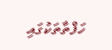ހަފްތާތަކުގައި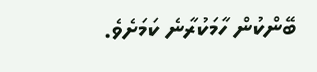ބޭންކުން ހާމަކުރާނެ ކަމަށެވެ.